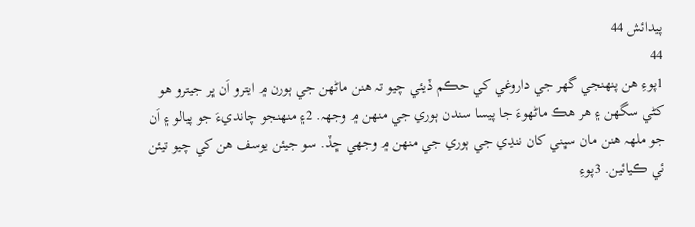پيدائش 44
44
1پوءِ هن پنهنجي گهر جي داروغي کي حڪم ڏيئي چيو تہ هنن ماڻهن جي ٻورن ۾ ايترو اَن ڀر جيترو هو کڻي سگهن ۽ هر هڪ ماڻهوءَ جا پيسا سندن ٻوري جي منهن ۾ وجهہ. 2۽ منهنجو چانديءَ جو پيالو ۽ اَن جو ملهہ هنن مان سڀني کان ننڍي جي ٻوري جي منهن ۾ وجهي ڇڏ. سو جيئن يوسف هن کي چيو تيئن ئي ڪيائين. 3پوءِ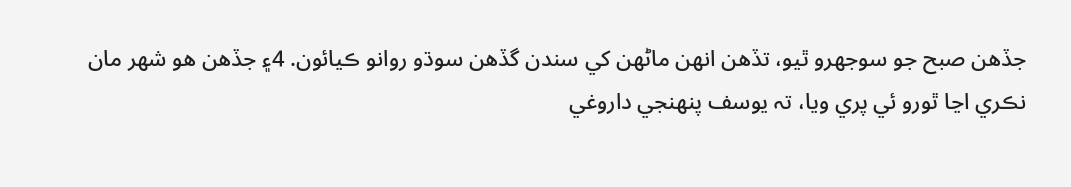جڏهن صبح جو سوجهرو ٿيو، تڏهن انهن ماڻهن کي سندن گڏهن سوڌو روانو ڪيائون. 4۽ جڏهن هو شهر مان نڪري اڃا ٿورو ئي پري ويا، تہ يوسف پنهنجي داروغي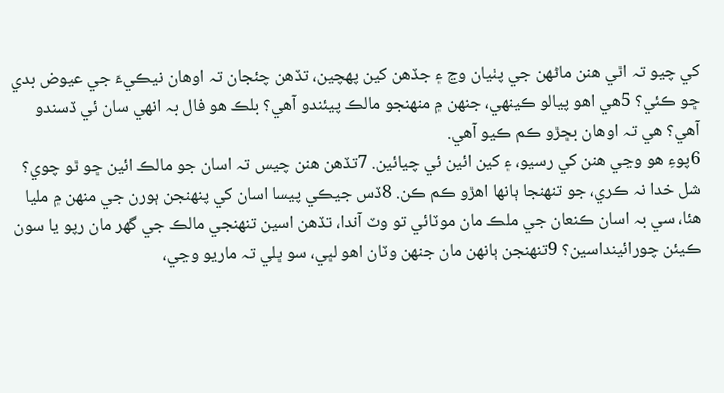کي چيو تہ اٿي هنن ماڻهن جي پٺيان وڃ ۽ جڏهن کين پهچين، تڏهن چئجان تہ اوهان نيڪيءَ جي عيوض بدي ڇو ڪئي؟ 5هي اهو پيالو ڪينهي، جنهن ۾ منهنجو مالڪ پيئندو آهي؟ بلڪ هو فال بہ انهي سان ئي ڏسندو آهي؟ هي تہ اوهان بڇڙو ڪم ڪيو آهي.
6پوءِ هو وڃي هنن کي رسيو، ۽ کين ائين ئي چيائين. 7تڏهن هنن چيس تہ اسان جو مالڪ ائين ڇو ٿو چوي؟ شل خدا نہ ڪري، جو تنهنجا ٻانها اهڙو ڪم ڪن. 8ڏس جيڪي پيسا اسان کي پنهنجن ٻورن جي منهن ۾ مليا هئا، سي بہ اسان ڪنعان جي ملڪ مان موٽائي تو وٽ آندا، تڏهن اسين تنهنجي مالڪ جي گهر مان رپو يا سون ڪيئن چورائينداسين؟ 9تنهنجن ٻانهن مان جنهن وٽان اهو لڀي، سو ڀلي تہ ماريو وڃي،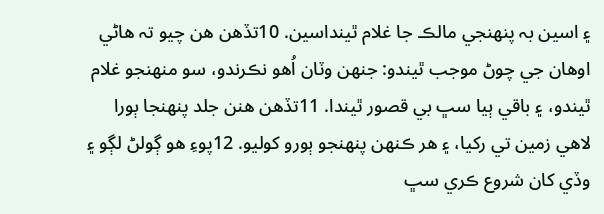۽ اسين بہ پنهنجي مالڪ جا غلام ٿينداسين. 10تڏهن هن چيو تہ هاڻي اوهان جي چوڻ موجب ٿيندو: جنهن وٽان اُهو نڪرندو، سو منهنجو غلام ٿيندو، ۽ باقي ٻيا سڀ بي قصور ٿيندا. 11تڏهن هنن جلد پنهنجا ٻورا لاهي زمين تي رکيا، ۽ هر ڪنهن پنهنجو ٻورو کوليو. 12پوءِ هو ڳولڻ لڳو ۽ وڏي کان شروع ڪري سڀ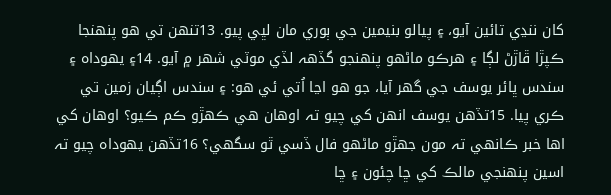کان ننڍي تائين آيو، ۽ پيالو بنيمين جي ٻوري مان لڀي پيو. 13تنهن تي هو پنهنجا ڪپڙا ڦاڙڻ لڳا ۽ هرڪو ماڻهو پنهنجو گڏهہ لڏي موٽي شهر ۾ آيو. 14۽ يهوداہ ۽ سندس ڀائر يوسف جي گهر آيا، جو هو اڃا اُتي ئي هو: ۽ سندس اڳيان زمين تي ڪري پيا. 15تڏهن يوسف انهن کي چيو تہ اوهان هي ڪهڙو ڪم ڪيو؟ اوهان کي اها خبر ڪانهي تہ مون جهڙو ماڻهو فال ڏسي ٿو سگهي؟ 16تڏهن يهوداہ چيو تہ اسين پنهنجي مالڪ کي ڇا چئون ۽ ڇا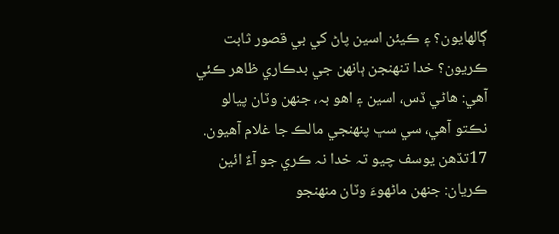ڳالهايون؟ ۽ ڪيئن اسين پاڻ کي بي قصور ثابت ڪريون؟ خدا تنهنجن ٻانهن جي بدڪاري ظاهر ڪئي آهي: هاڻي ڏس، اسين ۽ اهو بہ، جنهن وٽان پيالو نڪتو آهي، سي سڀ پنهنجي مالڪ جا غلام آهيون. 17تڏهن يوسف چيو تہ خدا نہ ڪري جو آءٌ ائين ڪريان: جنهن ماڻهوءَ وٽان منهنجو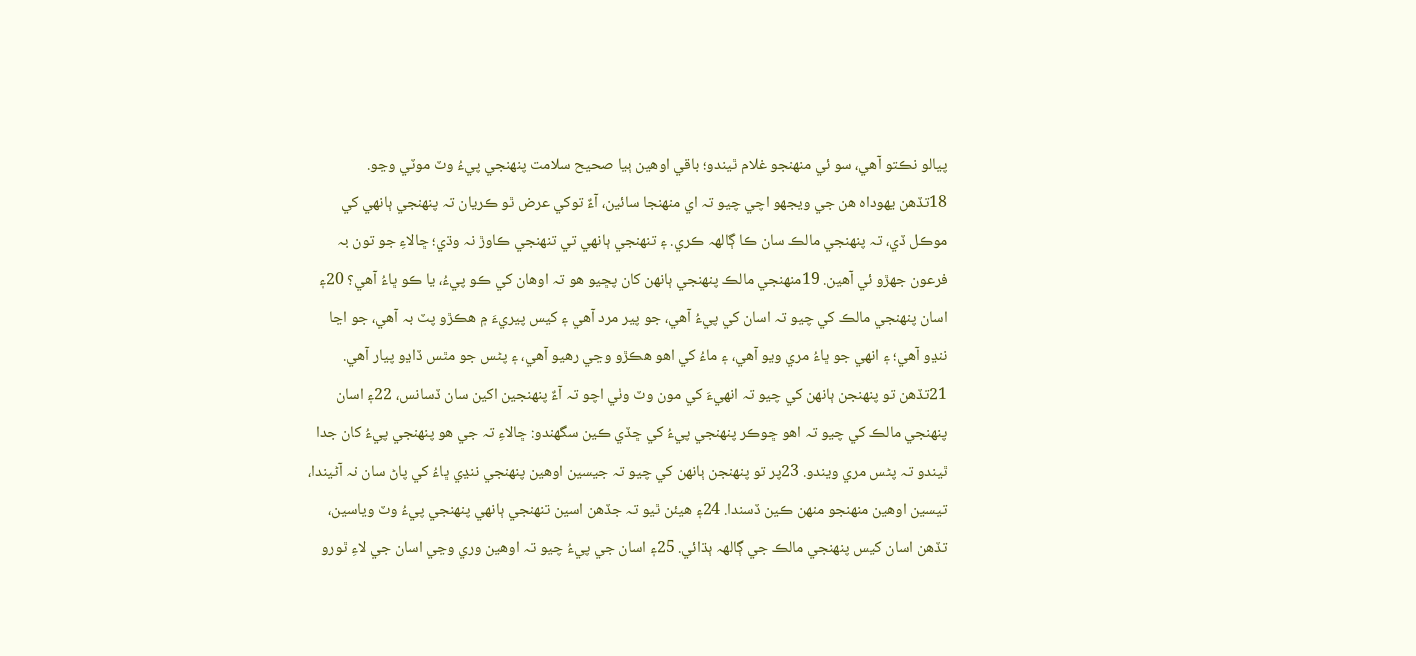پيالو نڪتو آهي، سو ئي منهنجو غلام ٿيندو؛ باقي اوهين ٻيا صحيح سلامت پنهنجي پيءُ وٽ موٽي وڃو.
18تڏهن يهوداہ هن جي ويجهو اچي چيو تہ اي منهنجا سائين، آءٌ توکي عرض ٿو ڪريان تہ پنهنجي ٻانهي کي موڪل ڏي، تہ پنهنجي مالڪ سان ڪا ڳالهہ ڪري. ۽ تنهنجي ٻانهي تي تنهنجي ڪاوڙ نہ وڌي؛ ڇالاءِ جو تون بہ فرعون جهڙو ئي آهين. 19منهنجي مالڪ پنهنجي ٻانهن کان پڇيو هو تہ اوهان کي ڪو پيءُ، يا ڪو ڀاءُ آهي؟ 20۽ اسان پنهنجي مالڪ کي چيو تہ اسان کي پيءُ آهي، جو پير مرد آهي ۽ کيس پيريءَ ۾ هڪڙو پٽ بہ آهي، جو اڃا ننڍو آهي؛ ۽ انهي جو ڀاءُ مري ويو آهي، ۽ ماءُ کي اهو هڪڙو وڃي رهيو آهي، ۽ پڻس جو مٿس ڏاڍو پيار آهي. 21تڏهن تو پنهنجن ٻانهن کي چيو تہ انهيءَ کي مون وٽ وٺي اچو تہ آءٌ پنهنجين اکين سان ڏسانس، 22۽ اسان پنهنجي مالڪ کي چيو تہ اهو ڇوڪر پنهنجي پيءُ کي ڇڏي ڪين سگهندو: ڇالاءِ تہ جي هو پنهنجي پيءُ کان جدا ٿيندو تہ پڻس مري ويندو. 23پر تو پنهنجن ٻانهن کي چيو تہ جيسين اوهين پنهنجي ننڍي ڀاءُ کي پاڻ سان نہ آڻيندا، تيسين اوهين منهنجو منهن ڪين ڏسندا. 24۽ هيئن ٿيو تہ جڏهن اسين تنهنجي ٻانهي پنهنجي پيءُ وٽ وياسين، تڏهن اسان کيس پنهنجي مالڪ جي ڳالهہ ٻڌائي. 25۽ اسان جي پيءُ چيو تہ اوهين وري وڃي اسان جي لاءِ ٿورو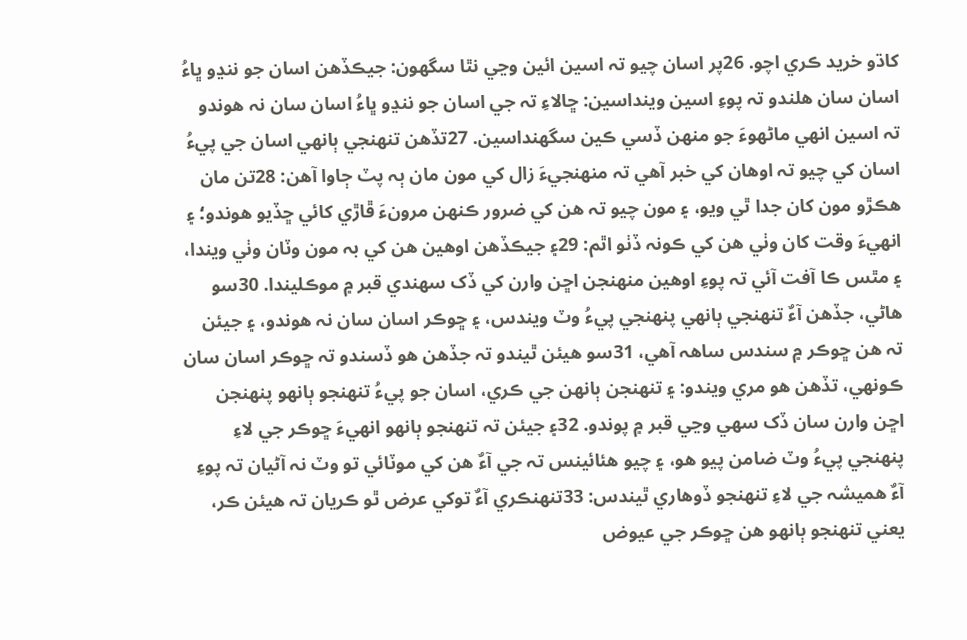کاڌو خريد ڪري اچو. 26پر اسان چيو تہ اسين ائين وڃي نٿا سگهون: جيڪڏهن اسان جو ننڍو ڀاءُ اسان سان هلندو تہ پوءِ اسين وينداسين: ڇالاءِ تہ جي اسان جو ننڍو ڀاءُ اسان سان نہ هوندو تہ اسين انهي ماڻهوءَ جو منهن ڏسي ڪين سگهنداسين. 27تڏهن تنهنجي ٻانهي اسان جي پيءُ اسان کي چيو تہ اوهان کي خبر آهي تہ منهنجيءَ زال کي مون مان ٻہ پٽ ڄاوا آهن: 28تن مان هڪڙو مون کان جدا ٿي ويو، ۽ مون چيو تہ هن کي ضرور ڪنهن مرونءَ ڦاڙي کائي ڇڏيو هوندو؛ ۽ انهيءَ وقت کان وٺي هن کي ڪونہ ڏٺو اٿم: 29۽ جيڪڏهن اوهين هن کي بہ مون وٽان وٺي ويندا، ۽ مٿس ڪا آفت آئي تہ پوءِ اوهين منهنجن اڇن وارن کي ڏک سهندي قبر ۾ موڪليندا. 30سو هاڻي، جڏهن آءٌ تنهنجي ٻانهي پنهنجي پيءُ وٽ ويندس، ۽ ڇوڪر اسان سان نہ هوندو، ۽ جيئن تہ هن ڇوڪر ۾ سندس ساهہ آهي، 31سو هيئن ٿيندو تہ جڏهن هو ڏسندو تہ ڇوڪر اسان سان ڪونهي، تڏهن هو مري ويندو: ۽ تنهنجن ٻانهن جي ڪري، اسان جو پيءُ تنهنجو ٻانهو پنهنجن اڇن وارن سان ڏک سهي وڃي قبر ۾ پوندو. 32۽ جيئن تہ تنهنجو ٻانهو انهيءَ ڇوڪر جي لاءِ پنهنجي پيءُ وٽ ضامن پيو هو، ۽ چيو هئائينس تہ جي آءٌ هن کي موٽائي تو وٽ نہ آڻيان تہ پوءِ آءٌ هميشہ جي لاءِ تنهنجو ڏوهاري ٿيندس: 33تنهنڪري آءٌ توکي عرض ٿو ڪريان تہ هيئن ڪر، يعني تنهنجو ٻانهو هن ڇوڪر جي عيوض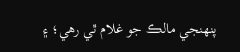پنهنجي مالڪ جو غلام ٿي رهي؛ ۽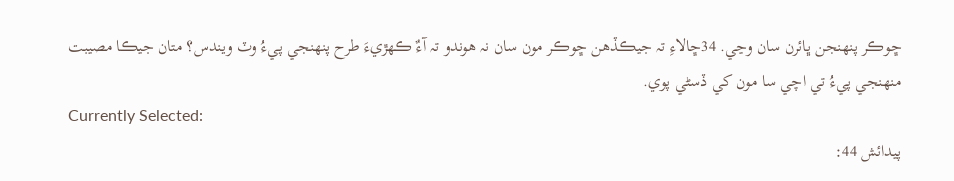ڇوڪر پنهنجن ڀائرن سان وڃي. 34ڇالاءِ تہ جيڪڏهن ڇوڪر مون سان نہ هوندو تہ آءٌ ڪهڙيءَ طرح پنهنجي پيءُ وٽ ويندس؟ متان جيڪا مصيبت منهنجي پيءُ تي اچي سا مون کي ڏسڻي پوي.
Currently Selected:
پيدائش 44: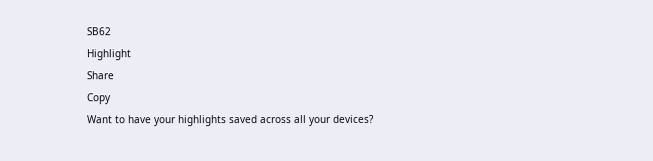SB62
Highlight
Share
Copy
Want to have your highlights saved across all your devices?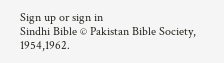Sign up or sign in
Sindhi Bible © Pakistan Bible Society, 1954,1962.